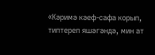«Кәримә кәеф-сафа корып, типтереп яшәгәндә, мин ат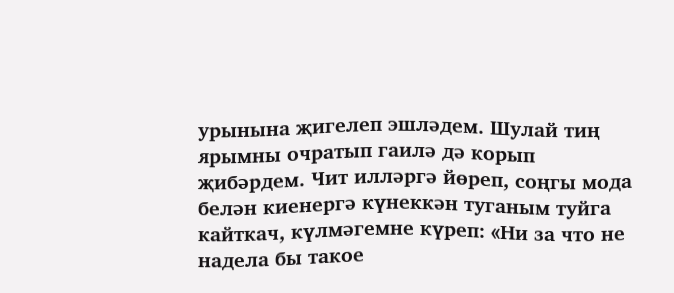урынына җигелеп эшләдем. Шулай тиң ярымны очратып гаилә дә корып җибәрдем. Чит илләргә йөреп, соңгы мода белән киенергә күнеккән туганым туйга кайткач, күлмәгемне күреп: «Ни за что не надела бы такое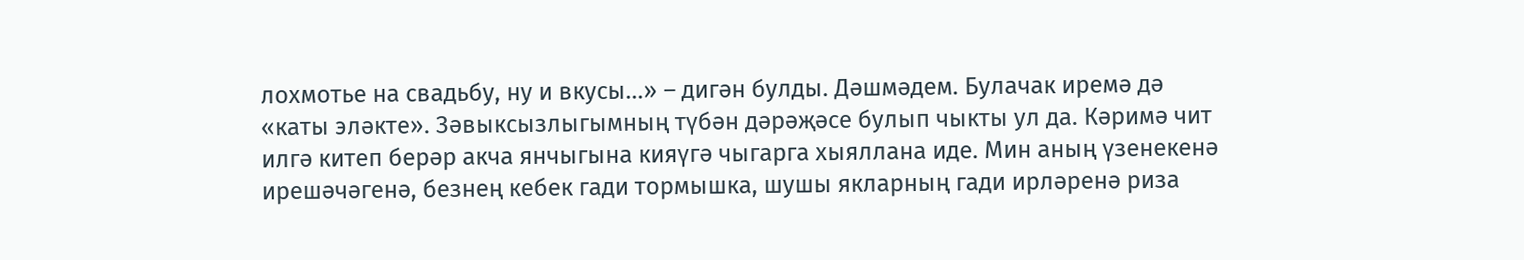лохмотье на свадьбу, ну и вкусы...» – дигән булды. Дәшмәдем. Булачак иремә дә «каты эләкте». Зәвыксызлыгымның түбән дәрәҗәсе булып чыкты ул да. Кәримә чит илгә китеп берәр акча янчыгына кияүгә чыгарга хыяллана иде. Мин аның үзенекенә ирешәчәгенә, безнең кебек гади тормышка, шушы якларның гади ирләренә риза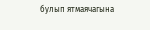булып ятмаячагына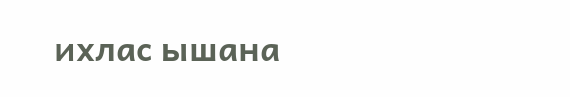ихлас ышана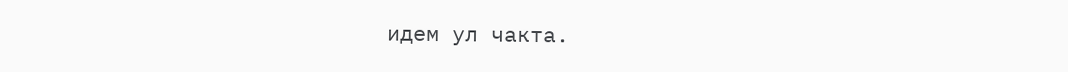идем ул чакта.